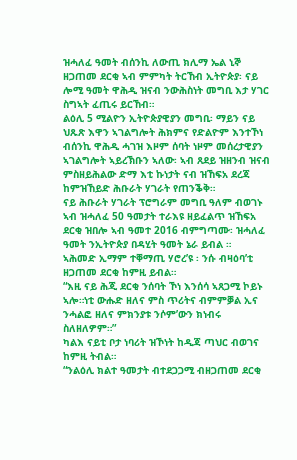ዝሓለፈ ዓመት ብሰንኪ ለውጢ ክሊማ ኤል ኒኞ ዘጋጠመ ደርቂ ኣብ ምምካት ትርኸብ ኢትዮጵያ፡ ናይ ሎሚ ዓመት ዋሕዲ ዝናብ ንውሕስነት መግቢ እታ ሃገር ስግኣት ፈጢሩ ይርኸብ።
ልዕሊ 5 ሚልዮን ኢትዮጵያዊያን መግቢ፡ ማይን ናይ ህጹጽ እዋን ኣገልግሎት ሕክምና የድልዮም እንተኾነ ብሰንኪ ዋሕዲ ሓገዝ እዞም ሰባት ነዞም መሰረታዊያን ኣገልግሎት ኣይረኽቡን ኣለው፡ ኣብ ጸደይ ዝዘንብ ዝናብ ምስዘይሕልው ድማ እቲ ኩነታት ናብ ዝኸፍአ ደረጃ ከምዝኸይድ ሕቡራት ሃገራት የጠንቕቅ።
ናይ ሕቡራት ሃገራት ፕሮግራም መግቢ ዓለም ብወገኑ ኣብ ዝሓለፈ 50 ዓመታት ተራእዩ ዘይፈልጥ ዝኸፍአ ደርቂ ዝበሎ ኣብ ዓመተ 2016 ብምግጣሙ፡ ዝሓለፈ ዓመት ንኢትዮጵያ በዳሂት ዓመት ኔራ ይብል ።
ኣሕመድ ኢማም ተቐማጢ ሃሮረ’ዩ ፡ ንሱ ብዛዕባ’ቲ ዘጋጠመ ደርቂ ከምዚ ይብል።
“እዚ ናይ ሕጂ ደርቂ ንሰባት ኾነ እንሰሳ ኣጸጋሚ ኮይኑ ኣሎ።ነቲ ውሑድ ዘለና ምስ ጥሪትና ብምምቓል ኢና ንሓልፎ ዘለና ምክንያቱ ንሶም’ውን ክነብሩ ስለዘለዎም።”
ካልእ ናይቲ ቦታ ነባሪት ዝኾነት ከዲጃ ጣህር ብወገና ከምዚ ትብል።
“ንልዕሊ ክልተ ዓመታት ብተደጋጋሚ ብዘጋጠመ ደርቂ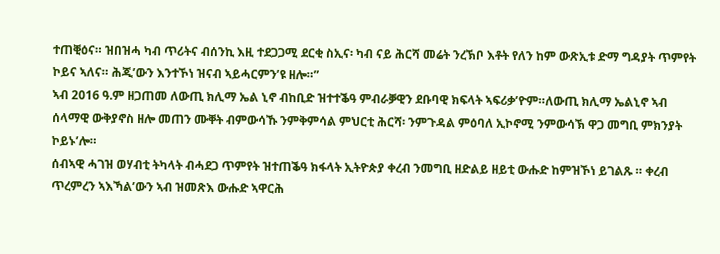ተጠቒዕና። ዝበዝሓ ካብ ጥሪትና ብሰንኪ እዚ ተደጋጋሚ ደርቂ ስኢና፡ ካብ ናይ ሕርሻ መሬት ንረኽቦ እቶት የለን ከም ውጽኢቱ ድማ ግዳያት ጥምየት ኮይና ኣለና። ሕጂ’ውን እንተኾነ ዝናብ ኣይሓርምን’ዩ ዘሎ።”
ኣብ 2016 ዓ.ም ዘጋጠመ ለውጢ ክሊማ ኤል ኒኖ ብከቢድ ዝተተቕዓ ምብራቓዊን ደቡባዊ ክፍላት ኣፍሪቃ’ዮም።ለውጢ ክሊማ ኤልኒኖ ኣብ ሰላማዊ ውቅያኖስ ዘሎ መጠን ሙቐት ብምውሳኹ ንምቅምሳል ምህርቲ ሕርሻ፡ ንምጉዳል ምዕባለ ኢኮኖሚ ንምውሳኽ ዋጋ መግቢ ምክንያት ኮይኑ’ሎ።
ሰብኣዊ ሓገዝ ወሃብቲ ትካላት ብሓደጋ ጥምየት ዝተጠቕዓ ክፋላት ኢትዮጵያ ቀረብ ንመግቢ ዘድልይ ዘይቲ ውሑድ ከምዝኾነ ይገልጹ ። ቀረብ ጥረምረን ኣእኻል’ውን ኣብ ዝመጽእ ውሑድ ኣዋርሕ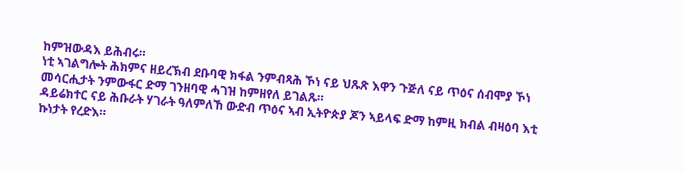ከምዝውዳእ ይሕብሩ።
ነቲ ኣገልግሎት ሕክምና ዘይረኽብ ደቡባዊ ክፋል ንምብጻሕ ኾነ ናይ ህጹጽ እዋን ጉጅለ ናይ ጥዕና ሰብሞያ ኾነ መሳርሒታት ንምውፋር ድማ ገንዘባዊ ሓገዝ ከምዘየለ ይገልጹ።
ዳይሬክተር ናይ ሕቡራት ሃገራት ዓለምለኸ ውድብ ጥዕና ኣብ ኢትዮጵያ ጆን ኣይላፍ ድማ ከምዚ ክብል ብዛዕባ እቲ ኩነታት የረድእ።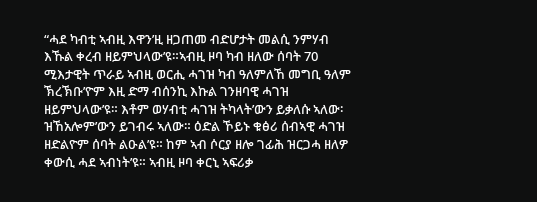“ሓደ ካብቲ ኣብዚ እዋን’ዚ ዘጋጠመ ብድሆታት መልሲ ንምሃብ እኹል ቀረብ ዘይምህላው’ዩ።ኣብዚ ዞባ ካብ ዘለው ሰባት 70 ሚእታዊት ጥራይ ኣብዚ ወርሒ ሓገዝ ካብ ዓለምለኸ መግቢ ዓለም ኽረኽቡ’ዮም እዚ ድማ ብሰንኪ እኩል ገንዘባዊ ሓገዝ ዘይምህላው’ዩ። እቶም ወሃብቲ ሓገዝ ትካላት’ውን ይቃለሱ ኣለው፡ዝኸአሎም’ውን ይገብሩ ኣለው። ዕድል ኾይኑ ቁፅሪ ሰብኣዊ ሓገዝ ዘድልዮም ሰባት ልዑል’ዩ። ከም ኣብ ሶርያ ዘሎ ገፊሕ ዝርጋሓ ዘለዎ ቀውሲ ሓደ ኣብነት’ዩ። ኣብዚ ዞባ ቀርኒ ኣፍሪቃ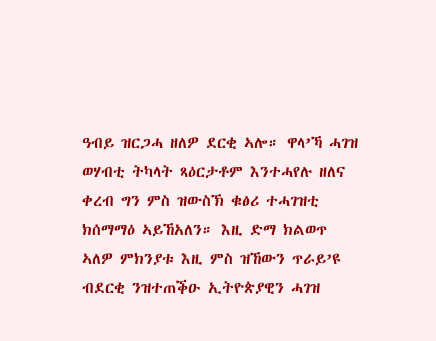ዓብይ ዝርጋሓ ዘለዎ ደርቂ ኣሎ። ዋላ’ኻ ሓገዝ ወሃብቲ ትካላት ጻዕርታቶም እንተሓየሉ ዘለና ቀረብ ግን ምስ ዝውስኽ ቁፅሪ ተሓገዝቲ ክሰማማዕ ኣይኸአለን። እዚ ድማ ክልወጥ ኣለዎ ምክንያቱ እዚ ምስ ዝኸውን ጥራይ’ዩ ብደርቂ ንዝተጠቕዑ ኢትዮጵያዊን ሓገዝ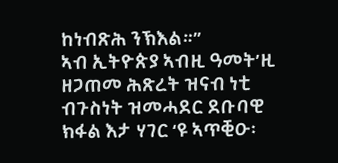ከነብጽሕ ንኽእል።”
ኣብ ኢትዮጵያ ኣብዚ ዓመት’ዚ ዘጋጠመ ሕጽረት ዝናብ ነቲ ብጉስነት ዝመሓደር ደቡባዊ ክፋል እታ ሃገር ‘ዩ ኣጥቒዑ፡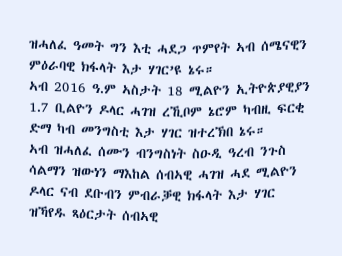ዝሓለፈ ዓመት ግን እቲ ሓደጋ ጥምየት ኣብ ሰሜናዊን ምዕራባዊ ክፋላት እታ ሃገር’ዩ ኔሩ።
ኣብ 2016 ዓ.ም ኣስታት 18 ሚልዮን ኢትዮጵያዊያን 1.7 ቢልዮን ዶላር ሓገዝ ረኺቦም ኔሮም ካብዚ ፍርቂ ድማ ካብ መንግስቲ እታ ሃገር ዝተረኽበ ኔሩ።
ኣብ ዝሓለፈ ሰሙን ብንግስነት ስዑዲ ዓረብ ንጉስ ሳልማን ዝውነን ማእከል ሰብኣዊ ሓገዝ ሓደ ሚልዮን ዶላር ናብ ደቡብን ምብራቓዊ ክፋላት እታ ሃገር ዝኻየዱ ጻዕርታት ሰብኣዊ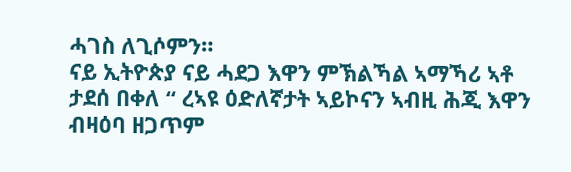ሓገስ ለጊሶምን።
ናይ ኢትዮጵያ ናይ ሓደጋ እዋን ምኽልኻል ኣማኻሪ ኣቶ ታደሰ በቀለ “ ረኣዩ ዕድለኛታት ኣይኮናን ኣብዚ ሕጂ እዋን ብዛዕባ ዘጋጥም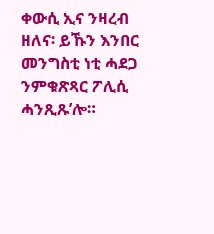ቀውሲ ኢና ንዛረብ ዘለና፡ ይኹን እንበር መንግስቲ ነቲ ሓደጋ ንምቁጽጻር ፖሊሲ ሓንጺጹ’ሎ።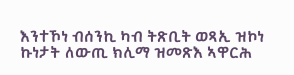እንተኾነ ብሰንኪ ካብ ትጽቢት ወጻኢ ዝኮነ ኩነታት ለውጢ ክሊማ ዝመጽእ ኣዋርሕ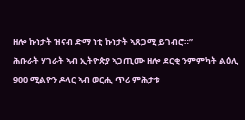ዘሎ ኩነታት ዝናብ ድማ ነቲ ኩነታት ኣጸጋሚ ይገብሮ።”
ሕቡራት ሃገራት ኣብ ኢትዮጵያ ኣጋጢሙ ዘሎ ደርቂ ንምምካት ልዕሊ 900 ሚልዮን ዶላር ኣብ ወርሒ ጥሪ ምሕታቱ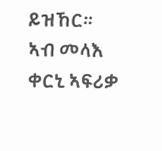ይዝኸር።
ኣብ መላእ ቀርኒ ኣፍሪቃ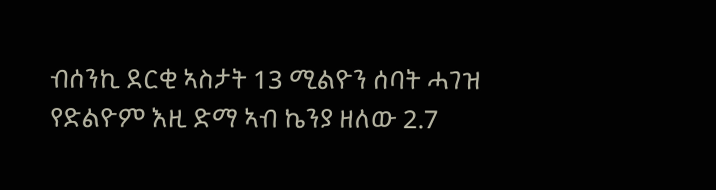ብሰንኪ ደርቂ ኣስታት 13 ሚልዮን ሰባት ሓገዝ የድልዮም እዚ ድማ ኣብ ኬንያ ዘለው 2.7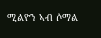ሚልዮን ኣብ ሶማል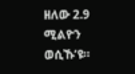ዘለው 2.9 ሚልዮን ወሲኹ’ዩ።